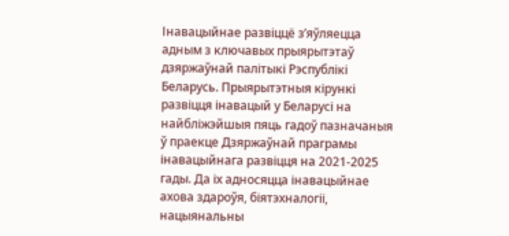Інавацыйнае развіццё з’яўляецца адным з ключавых прыярытэтаў дзяржаўнай палітыкі Рэспублікі Беларусь. Прыярытэтныя кірункі развіцця інавацый у Беларусі на найбліжэйшыя пяць гадоў пазначаныя ў праекце Дзяржаўнай праграмы інавацыйнага развіцця на 2021-2025 гады. Да іх адносяцца інавацыйнае ахова здароўя, біятэхналогіі, нацыянальны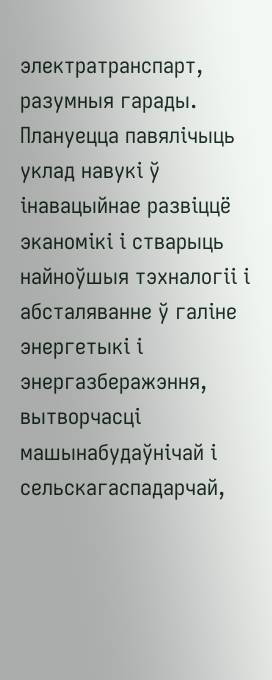электратранспарт, разумныя гарады.
Плануецца павялічыць уклад навукі ў інавацыйнае развіццё эканомікі і стварыць найноўшыя тэхналогіі і абсталяванне ў галіне энергетыкі і энергазберажэння, вытворчасці машынабудаўнічай і сельскагаспадарчай,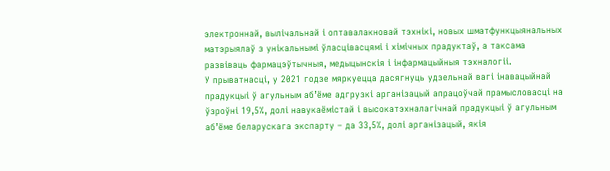электроннай, вылічальнай і оптавалакновай тэхнікі, новых шматфункцыянальных матэрыялаў з унікальнымі ўласцівасцямі і хімічных прадуктаў, а таксама развіваць фармацэўтычныя, медыцынскія і інфармацыйныя тэхналогіі.
У прыватнасці, у 2021 годзе мяркуецца дасягнуць удзельнай вагі інавацыйнай прадукцыі ў агульным аб’ёме адгрузкі арганізацый апрацоўчай прамысловасці на ўзроўні 19,5%, долі навукаёмістай і высокатэхналагічнай прадукцыі ў агульным аб’ёме беларускага экспарту – да 33,5%, долі арганізацый, якія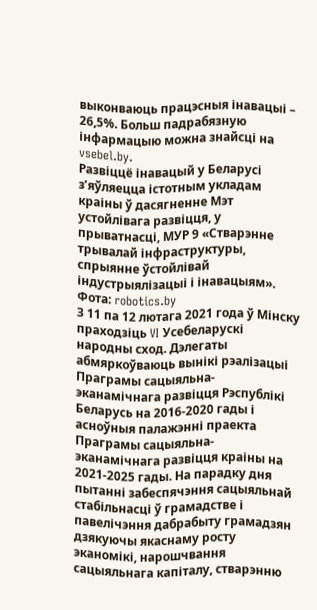выконваюць працэсныя інавацыі – 26,5%. Больш падрабязную інфармацыю можна знайсці на vsebel.by.
Развіццё інавацый у Беларусі з’яўляецца істотным укладам краіны ў дасягненне Мэт устойлівага развіцця, у прыватнасці, МУР 9 «Стварэнне трывалай інфраструктуры, спрыянне ўстойлівай індустрыялізацыі і інавацыям».
Фота: robotics.by
З 11 па 12 лютага 2021 года ў Мінску праходзіць VI Усебеларускі народны сход. Дэлегаты абмяркоўваюць вынікі рэалізацыі Праграмы сацыяльна-эканамічнага развіцця Рэспублікі Беларусь на 2016-2020 гады і асноўныя палажэнні праекта Праграмы сацыяльна-эканамічнага развіцця краіны на 2021-2025 гады. На парадку дня пытанні забеспячэння сацыяльнай стабільнасці ў грамадстве і павелічэння дабрабыту грамадзян дзякуючы якаснаму росту эканомікі, нарошчвання сацыяльнага капіталу, стварэнню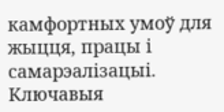камфортных умоў для жыцця, працы і самарэалізацыі. Ключавыя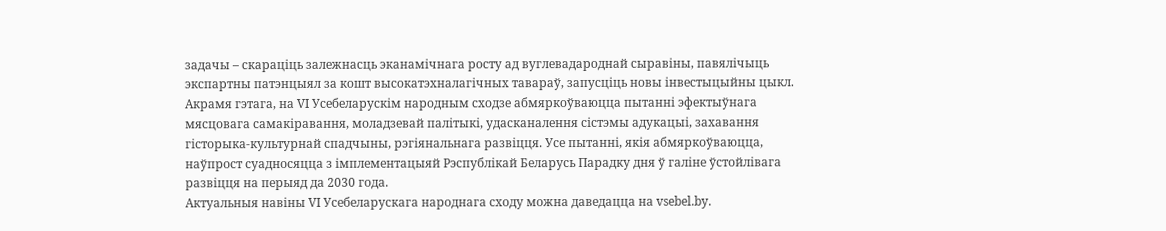задачы – скараціць залежнасць эканамічнага росту ад вуглевадароднай сыравіны, павялічыць экспартны патэнцыял за кошт высокатэхналагічных тавараў, запусціць новы інвестыцыйны цыкл.
Акрамя гэтага, на VI Усебеларускім народным сходзе абмяркоўваюцца пытанні эфектыўнага мясцовага самакіравання, моладзевай палітыкі, удасканалення сістэмы адукацыі, захавання гісторыка-культурнай спадчыны, рэгіянальнага развіцця. Усе пытанні, якія абмяркоўваюцца, наўпрост суадносяцца з імплементацыяй Рэспублікай Беларусь Парадку дня ў галіне ўстойлівага развіцця на перыяд да 2030 года.
Актуальныя навіны VI Усебеларускага народнага сходу можна даведацца на vsebel.by.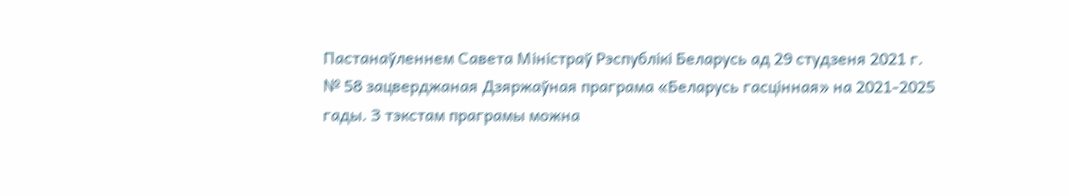Пастанаўленнем Савета Міністраў Рэспублікі Беларусь ад 29 студзеня 2021 г. № 58 зацверджаная Дзяржаўная праграма «Беларусь гасцінная» на 2021-2025 гады. З тэкстам праграмы можна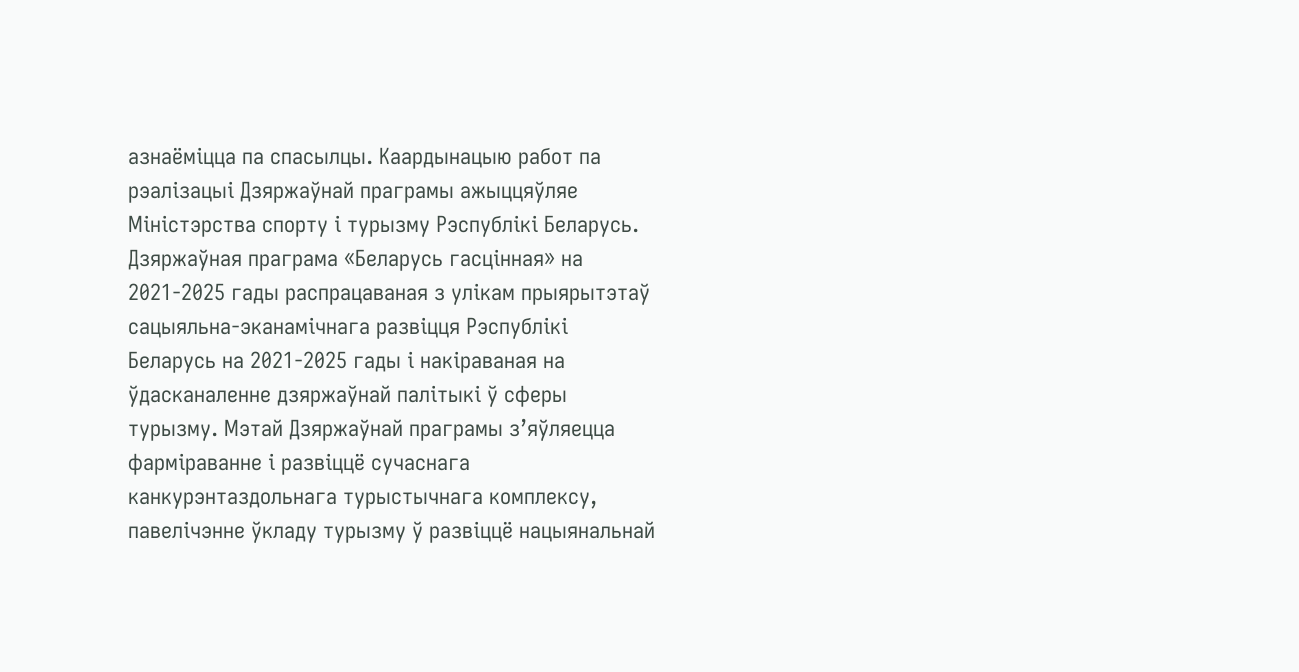азнаёміцца па спасылцы. Каардынацыю работ па рэалізацыі Дзяржаўнай праграмы ажыццяўляе Міністэрства спорту і турызму Рэспублікі Беларусь.
Дзяржаўная праграма «Беларусь гасцінная» на 2021-2025 гады распрацаваная з улікам прыярытэтаў сацыяльна-эканамічнага развіцця Рэспублікі Беларусь на 2021-2025 гады і накіраваная на ўдасканаленне дзяржаўнай палітыкі ў сферы турызму. Мэтай Дзяржаўнай праграмы з’яўляецца фарміраванне і развіццё сучаснага канкурэнтаздольнага турыстычнага комплексу, павелічэнне ўкладу турызму ў развіццё нацыянальнай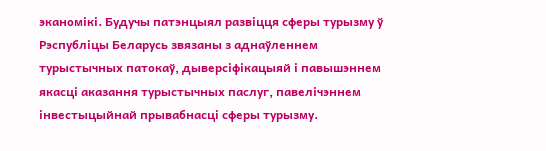эканомікі. Будучы патэнцыял развіцця сферы турызму ў Рэспубліцы Беларусь звязаны з аднаўленнем турыстычных патокаў, дыверсіфікацыяй і павышэннем якасці аказання турыстычных паслуг, павелічэннем інвестыцыйнай прывабнасці сферы турызму.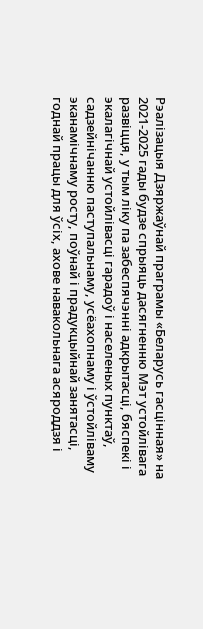Рэалізацыя Дзяржаўнай праграмы «Беларусь гасцінная» на 2021-2025 гады будзе спрыяць дасягненню Мэт устойлівага развіцця, у тым ліку па забеспячэнні адкрытасці, бяспекі і экалагічнай устойлівасці гарадоў і населеных пунктаў, садзейнічанню паступальнаму, усёахопнаму і ўстойліваму эканамічнаму росту, поўнай і прадукцыйнай занятасці, годнай працы для ўсіх, ахове навакольнага асяроддзя і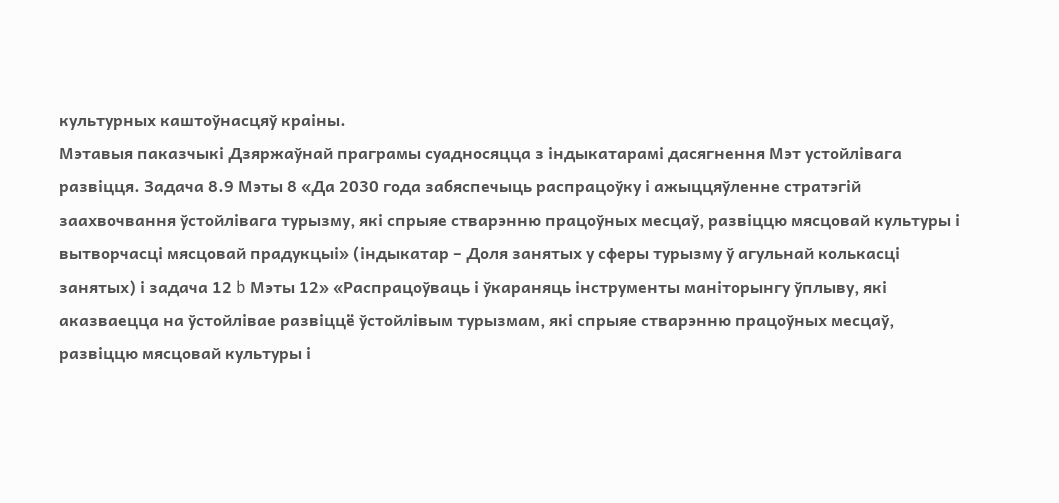культурных каштоўнасцяў краіны.
Мэтавыя паказчыкі Дзяржаўнай праграмы суадносяцца з індыкатарамі дасягнення Мэт устойлівага развіцця. Задача 8.9 Мэты 8 «Да 2030 года забяспечыць распрацоўку і ажыццяўленне стратэгій заахвочвання ўстойлівага турызму, які спрыяе стварэнню працоўных месцаў, развіццю мясцовай культуры і вытворчасці мясцовай прадукцыі» (індыкатар – Доля занятых у сферы турызму ў агульнай колькасці занятых) і задача 12 b Мэты 12» «Распрацоўваць і ўкараняць інструменты маніторынгу ўплыву, які аказваецца на ўстойлівае развіццё ўстойлівым турызмам, які спрыяе стварэнню працоўных месцаў, развіццю мясцовай культуры і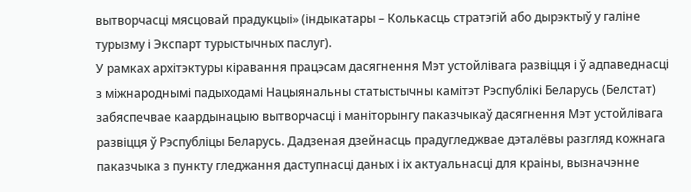вытворчасці мясцовай прадукцыі» (індыкатары – Колькасць стратэгій або дырэктыў у галіне турызму і Экспарт турыстычных паслуг).
У рамках архітэктуры кіравання працэсам дасягнення Мэт устойлівага развіцця і ў адпаведнасці з міжнароднымі падыходамі Нацыянальны статыстычны камітэт Рэспублікі Беларусь (Белстат) забяспечвае каардынацыю вытворчасці і маніторынгу паказчыкаў дасягнення Мэт устойлівага развіцця ў Рэспубліцы Беларусь. Дадзеная дзейнасць прадугледжвае дэталёвы разгляд кожнага паказчыка з пункту гледжання даступнасці даных і іх актуальнасці для краіны, вызначэнне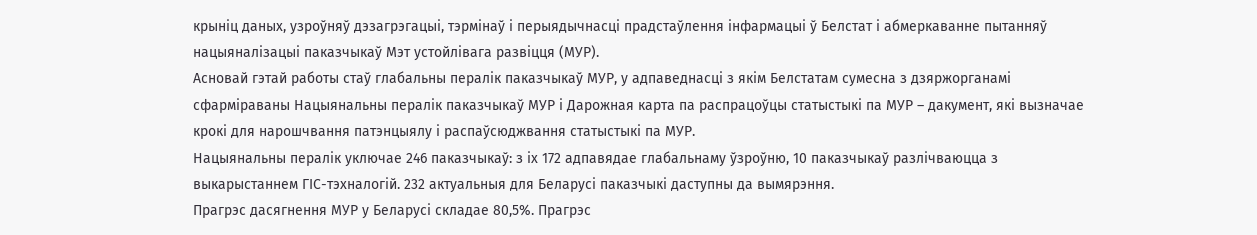крыніц даных, узроўняў дэзагрэгацыі, тэрмінаў і перыядычнасці прадстаўлення інфармацыі ў Белстат і абмеркаванне пытанняў нацыяналізацыі паказчыкаў Мэт устойлівага развіцця (МУР).
Асновай гэтай работы стаў глабальны пералік паказчыкаў МУР, у адпаведнасці з якім Белстатам сумесна з дзяржорганамі сфарміраваны Нацыянальны пералік паказчыкаў МУР і Дарожная карта па распрацоўцы статыстыкі па МУР – дакумент, які вызначае крокі для нарошчвання патэнцыялу і распаўсюджвання статыстыкі па МУР.
Нацыянальны пералік уключае 246 паказчыкаў: з іх 172 адпавядае глабальнаму ўзроўню, 10 паказчыкаў разлічваюцца з выкарыстаннем ГІС-тэхналогій. 232 актуальныя для Беларусі паказчыкі даступны да вымярэння.
Прагрэс дасягнення МУР у Беларусі складае 80,5%. Прагрэс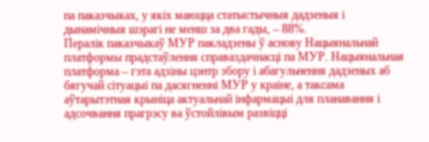па паказчыках, у якіх маюцца статыстычныя дадзеныя і дынамічныя шэрагі не менш за два гады, – 88%.
Пералік паказчыкаў МУР пакладзены ў аснову Нацыянальнай платформы прадстаўлення справаздачнасці па МУР. Нацыянальная платформа – гэта адзіны цэнтр збору і абагульнення дадзеных аб бягучай сітуацыі па дасягненні МУР у краіне, а таксама аўтарытэтная крыніца актуальнай інфармацыі для планавання і адсочвання прагрэсу ва ўстойлівым развіцці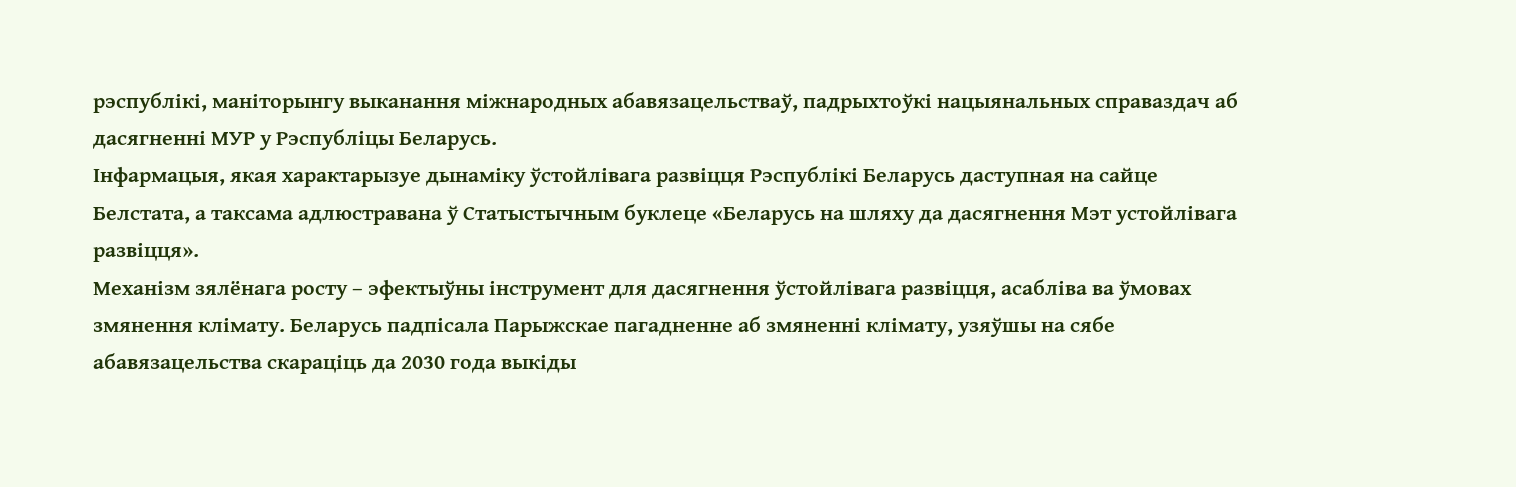рэспублікі, маніторынгу выканання міжнародных абавязацельстваў, падрыхтоўкі нацыянальных справаздач аб дасягненні МУР у Рэспубліцы Беларусь.
Інфармацыя, якая характарызуе дынаміку ўстойлівага развіцця Рэспублікі Беларусь даступная на сайце Белстата, а таксама адлюстравана ў Статыстычным буклеце «Беларусь на шляху да дасягнення Мэт устойлівага развіцця».
Механізм зялёнага росту – эфектыўны інструмент для дасягнення ўстойлівага развіцця, асабліва ва ўмовах змянення клімату. Беларусь падпісала Парыжскае пагадненне аб змяненні клімату, узяўшы на сябе абавязацельства скараціць да 2030 года выкіды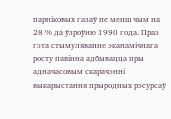парніковых газаў не менш чым на 28 % да ўзроўню 1990 года. Праз гэта стымуляванне эканамічнага росту павінна адбывацца пры адначасовым скарачэнні выкарыстання прыродных рэсурсаў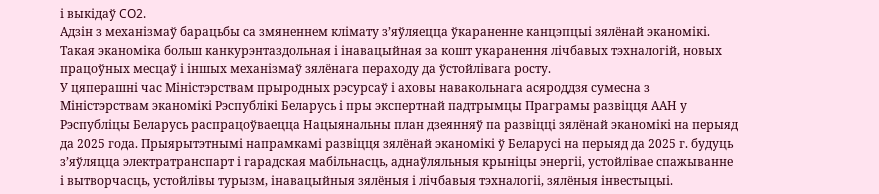і выкідаў CO2.
Адзін з механізмаў барацьбы са змяненнем клімату з’яўляецца ўкараненне канцэпцыі зялёнай эканомікі. Такая эканоміка больш канкурэнтаздольная і інавацыйная за кошт укаранення лічбавых тэхналогій, новых працоўных месцаў і іншых механізмаў зялёнага пераходу да ўстойлівага росту.
У цяперашні час Міністэрствам прыродных рэсурсаў і аховы навакольнага асяроддзя сумесна з Міністэрствам эканомікі Рэспублікі Беларусь і пры экспертнай падтрымцы Праграмы развіцця ААН у Рэспубліцы Беларусь распрацоўваецца Нацыянальны план дзеянняў па развіцці зялёнай эканомікі на перыяд да 2025 года. Прыярытэтнымі напрамкамі развіцця зялёнай эканомікі ў Беларусі на перыяд да 2025 г. будуць з’яўляцца электратранспарт і гарадская мабільнасць, аднаўляльныя крыніцы энергіі, устойлівае спажыванне і вытворчасць, устойлівы турызм, інавацыйныя зялёныя і лічбавыя тэхналогіі, зялёныя інвестыцыі.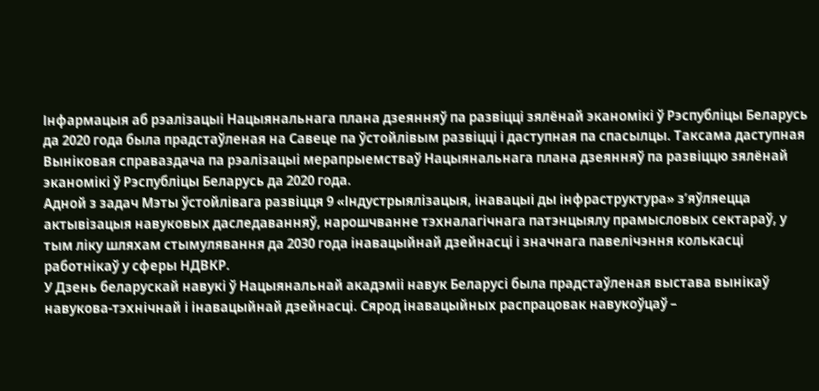Інфармацыя аб рэалізацыі Нацыянальнага плана дзеянняў па развіцці зялёнай эканомікі ў Рэспубліцы Беларусь да 2020 года была прадстаўленая на Савеце па ўстойлівым развіцці і даступная па спасылцы. Таксама даступная Выніковая справаздача па рэалізацыі мерапрыемстваў Нацыянальнага плана дзеянняў па развіццю зялёнай эканомікі ў Рэспубліцы Беларусь да 2020 года.
Адной з задач Мэты ўстойлівага развіцця 9 «Індустрыялізацыя, інавацыі ды інфраструктура» з’яўляецца актывізацыя навуковых даследаванняў, нарошчванне тэхналагічнага патэнцыялу прамысловых сектараў, у тым ліку шляхам стымулявання да 2030 года інавацыйнай дзейнасці і значнага павелічэння колькасці работнікаў у сферы НДВКР.
У Дзень беларускай навукі ў Нацыянальнай акадэміі навук Беларусі была прадстаўленая выстава вынікаў навукова-тэхнічнай і інавацыйнай дзейнасці. Сярод інавацыйных распрацовак навукоўцаў –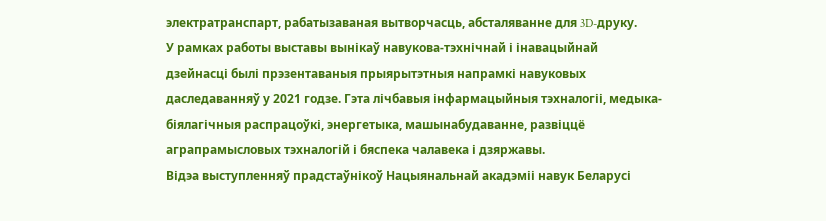электратранспарт, рабатызаваная вытворчасць, абсталяванне для 3D-друку.
У рамках работы выставы вынікаў навукова-тэхнічнай і інавацыйнай дзейнасці былі прэзентаваныя прыярытэтныя напрамкі навуковых даследаванняў у 2021 годзе. Гэта лічбавыя інфармацыйныя тэхналогіі, медыка-біялагічныя распрацоўкі, энергетыка, машынабудаванне, развіццё аграпрамысловых тэхналогій і бяспека чалавека і дзяржавы.
Відэа выступленняў прадстаўнікоў Нацыянальнай акадэміі навук Беларусі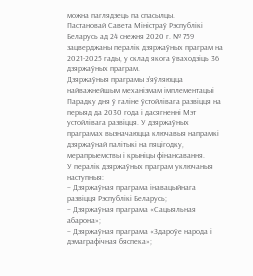можна паглядзець па спасылцы.
Пастановай Савета Міністраў Рэспублікі Беларусь ад 24 снежня 2020 г. № 759 зацверджаны пералік дзяржаўных праграм на 2021-2025 гады, у склад якога ўваходзіць 36 дзяржаўных праграм.
Дзяржаўныя праграмы з’яўляюцца найважнейшым механізмам імплементацыі Парадку дня ў галіне ўстойлівага развіцця на перыяд да 2030 года і дасягненні Мэт устойлівага развіцця. У дзяржаўных праграмах вызначаюцца ключавыя напрамкі дзяржаўнай палітыкі на пяцігодку, мерапрыемствы і крыніцы фінансавання.
У пералік дзяржаўных праграм уключаныя наступныя:
– Дзяржаўная праграма інавацыйнага развіцця Рэспублікі Беларусь;
– Дзяржаўная праграма «Сацыяльная абарона»;
– Дзяржаўная праграма «Здароўе народа і дэмаграфічная бяспека»;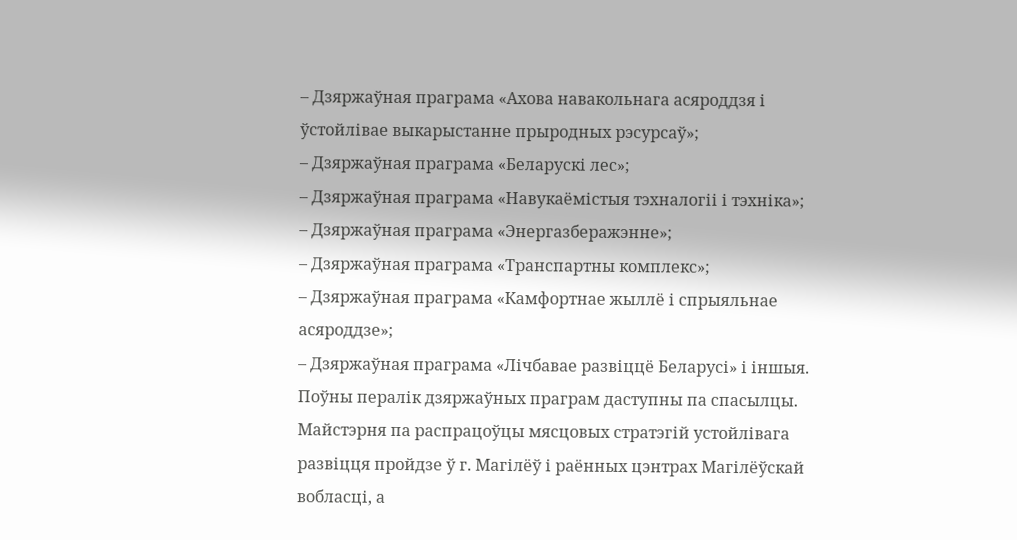– Дзяржаўная праграма «Ахова навакольнага асяроддзя і ўстойлівае выкарыстанне прыродных рэсурсаў»;
– Дзяржаўная праграма «Беларускі лес»;
– Дзяржаўная праграма «Навукаёмістыя тэхналогіі і тэхніка»;
– Дзяржаўная праграма «Энергазберажэнне»;
– Дзяржаўная праграма «Транспартны комплекс»;
– Дзяржаўная праграма «Камфортнае жыллё і спрыяльнае асяроддзе»;
– Дзяржаўная праграма «Лічбавае развіццё Беларусі» і іншыя.
Поўны пералік дзяржаўных праграм даступны па спасылцы.
Майстэрня па распрацоўцы мясцовых стратэгій устойлівага развіцця пройдзе ў г. Магілёў і раённых цэнтрах Магілёўскай вобласці, а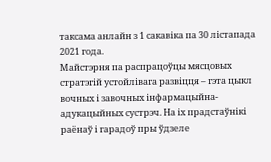таксама анлайн з 1 сакавіка па 30 лістапада 2021 года.
Майстэрня па распрацоўцы мясцовых стратэгій устойлівага развіцця – гэта цыкл вочных і завочных інфармацыйна-адукацыйных сустрэч. На іх прадстаўнікі раёнаў і гарадоў пры ўдзеле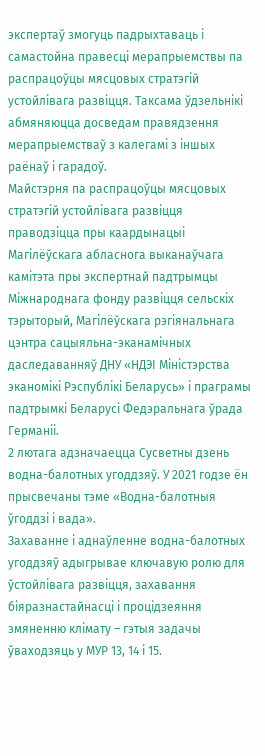экспертаў змогуць падрыхтаваць і самастойна правесці мерапрыемствы па распрацоўцы мясцовых стратэгій устойлівага развіцця. Таксама ўдзельнікі абмяняюцца досведам правядзення мерапрыемстваў з калегамі з іншых раёнаў і гарадоў.
Майстэрня па распрацоўцы мясцовых стратэгій устойлівага развіцця праводзіцца пры каардынацыі Магілёўскага абласнога выканаўчага камітэта пры экспертнай падтрымцы Міжнароднага фонду развіцця сельскіх тэрыторый, Магілёўскага рэгіянальнага цэнтра сацыяльна-эканамічных даследаванняў ДНУ «НДЭІ Міністэрства эканомікі Рэспублікі Беларусь» і праграмы падтрымкі Беларусі Федэральнага ўрада Германіі.
2 лютага адзначаецца Сусветны дзень водна-балотных угоддзяў. У 2021 годзе ён прысвечаны тэме «Водна-балотныя ўгоддзі і вада».
Захаванне і аднаўленне водна-балотных угоддзяў адыгрывае ключавую ролю для ўстойлівага развіцця, захавання біяразнастайнасці і процідзеяння змяненню клімату – гэтыя задачы ўваходзяць у МУР 13, 14 і 15.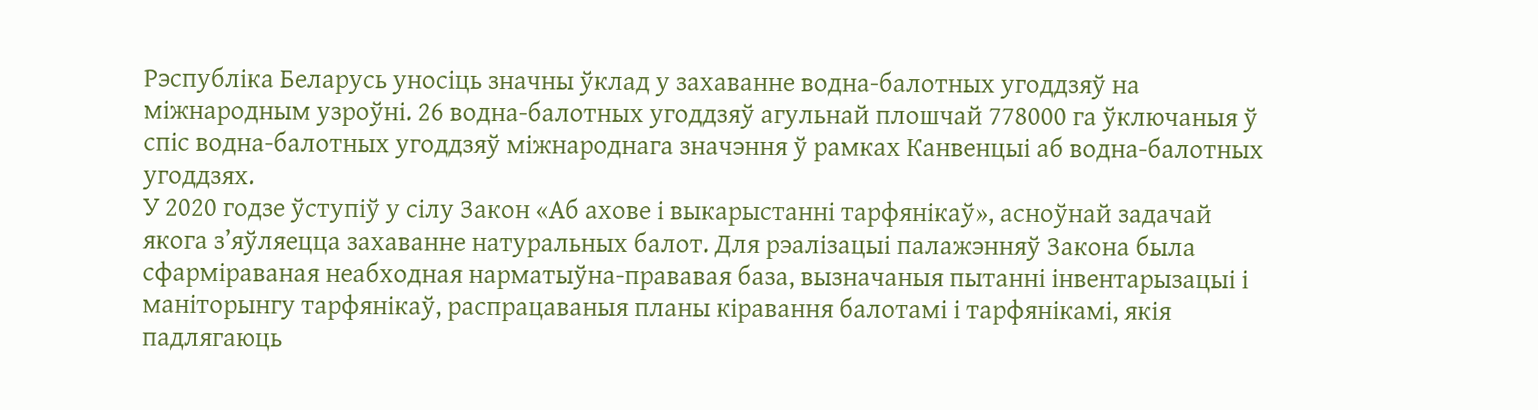Рэспубліка Беларусь уносіць значны ўклад у захаванне водна-балотных угоддзяў на міжнародным узроўні. 26 водна-балотных угоддзяў агульнай плошчай 778000 га ўключаныя ў спіс водна-балотных угоддзяў міжнароднага значэння ў рамках Канвенцыі аб водна-балотных угоддзях.
У 2020 годзе ўступіў у сілу Закон «Аб ахове і выкарыстанні тарфянікаў», асноўнай задачай якога з’яўляецца захаванне натуральных балот. Для рэалізацыі палажэнняў Закона была сфарміраваная неабходная нарматыўна-прававая база, вызначаныя пытанні інвентарызацыі і маніторынгу тарфянікаў, распрацаваныя планы кіравання балотамі і тарфянікамі, якія падлягаюць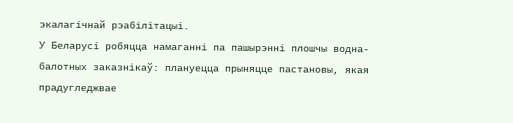экалагічнай рэабілітацыі.
У Беларусі робяцца намаганні па пашырэнні плошчы водна-балотных заказнікаў: плануецца прыняцце пастановы, якая прадугледжвае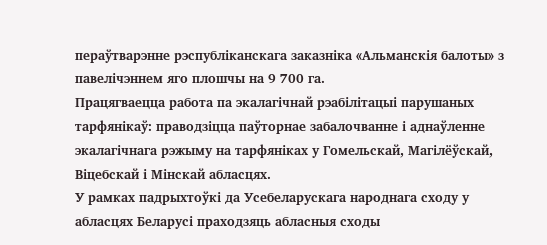пераўтварэнне рэспубліканскага заказніка «Альманскія балоты» з павелічэннем яго плошчы на 9 700 га.
Працягваецца работа па экалагічнай рэабілітацыі парушаных тарфянікаў: праводзіцца паўторнае забалочванне і аднаўленне экалагічнага рэжыму на тарфяніках у Гомельскай, Магілёўскай, Віцебскай і Мінскай абласцях.
У рамках падрыхтоўкі да Усебеларускага народнага сходу у абласцях Беларусі праходзяць абласныя сходы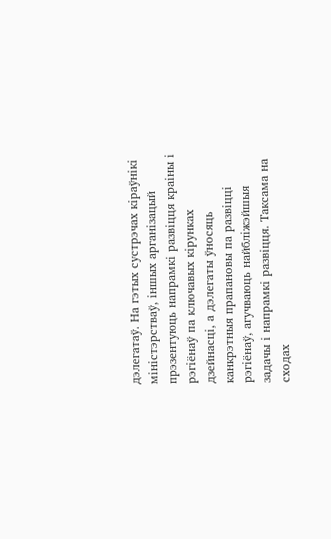дэлегатаў. На гэтых сустрэчах кіраўнікі міністэрстваў, іншых арганізацый прэзентуюць напрамкі развіцця краіны і рэгіёнаў па ключавых кірунках дзейнасці, а дэлегаты ўносяць канкрэтныя прапановы па развіцці рэгіёнаў, агучваюць найбліжэйшыя задачы і напрамкі развіцця. Таксама на сходах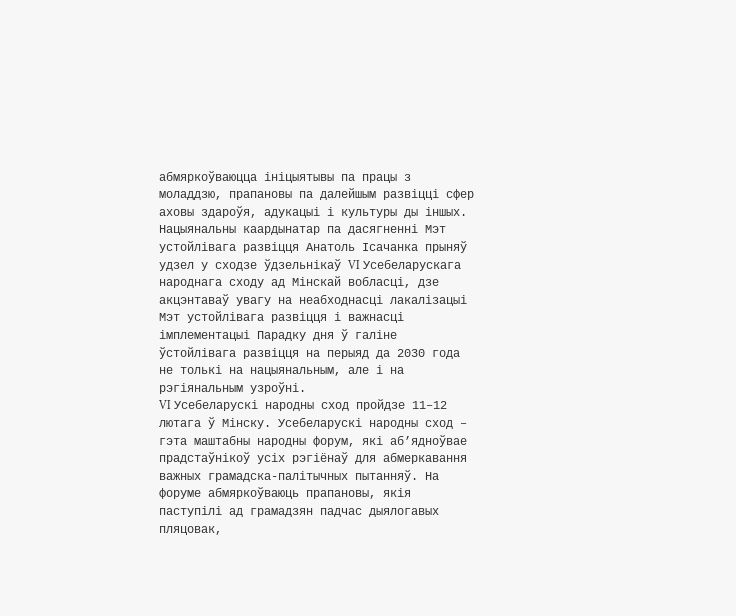абмяркоўваюцца ініцыятывы па працы з моладдзю, прапановы па далейшым развіцці сфер аховы здароўя, адукацыі і культуры ды іншых.
Нацыянальны каардынатар па дасягненні Мэт устойлівага развіцця Анатоль Ісачанка прыняў удзел у сходзе ўдзельнікаў VI Усебеларускага народнага сходу ад Мінскай вобласці, дзе акцэнтаваў увагу на неабходнасці лакалізацыі Мэт устойлівага развіцця і важнасці імплементацыі Парадку дня ў галіне ўстойлівага развіцця на перыяд да 2030 года не толькі на нацыянальным, але і на рэгіянальным узроўні.
VI Усебеларускі народны сход пройдзе 11–12 лютага ў Мінску. Усебеларускі народны сход – гэта маштабны народны форум, які аб’ядноўвае прадстаўнікоў усіх рэгіёнаў для абмеркавання важных грамадска-палітычных пытанняў. На форуме абмяркоўваюць прапановы, якія паступілі ад грамадзян падчас дыялогавых пляцовак,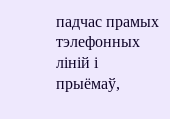падчас прамых тэлефонных ліній і прыёмаў,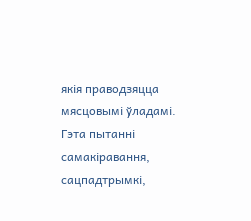якія праводзяцца мясцовымі ўладамі. Гэта пытанні самакіравання, сацпадтрымкі,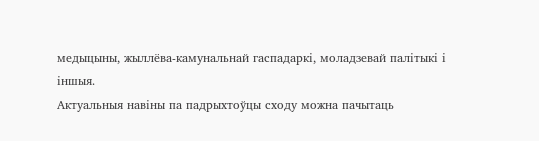медыцыны, жыллёва-камунальнай гаспадаркі, моладзевай палітыкі і іншыя.
Актуальныя навіны па падрыхтоўцы сходу можна пачытаць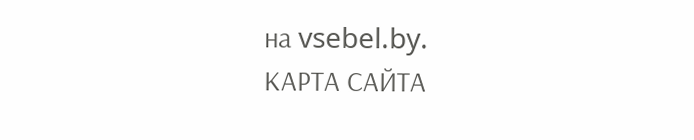на vsebel.by.
КАРТА САЙТА